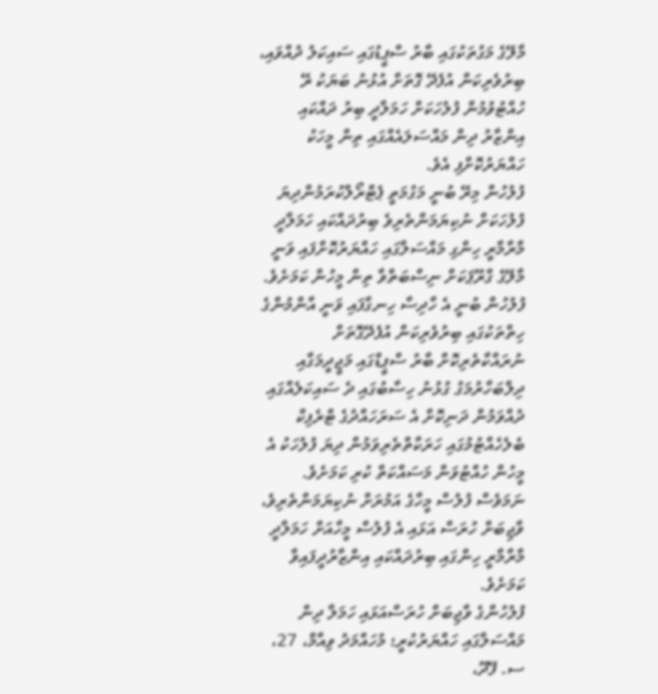މާލޭގެ މަގުތަކުގައި ބާރު ސްޕީޑުގައި ސައިކަލު ދުއްވައި، ބިރުވެރިކަން އުފެދޭ ގޮތަށް އުޅުނު ބަޔަކު ރޭ ހުއްޓުވުމުން ފުލުހަކަށް ހަމަލާދީ ބިރު ދައްކައި އިންޒާރު ދިން މައްސަލައެއްގައި ތިން މީހަކު ހައްޔަރުކޮށްފި އެވެ.
ފުލުހުން މިރޭ ބުނީ މަގުމަތީ ޕެޓްރޯލްކުރަމުންދިޔަ ފުލުހަކަށް ނުކިޔަމަންތެރިވެ ބިރުދައްކައި ހަމަލާދީ މާރާމާރީ ހިންގި މައްސަލާގައި ހައްޔަރުކޮށްފައި ވަނީ މާލޭގެ ގްރޫޕަކަށް ނިސްބަތްވާ ތިން މީހުން ކަމަށެވެ.
ފުލުހުން ބުނީ އެ ހާދިސާ ހިނގާފައި ވަނީ އާންމުންގެ ހިތްތަކުގައި ބިރުވެރިކަން އުފެދޭގޮތަށް ނުރައްކާތެރިކޮށް ބާރު ސްޕީޑްގައި މަޖީދީމަގާއި ދިލްބަހާރުމަގު ގުޅުނު ހިސާބުގައި ދެ ސައިކަލެއްގައި ދުއްވަމުން ދަނިކޮށް އެ ސަރަހައްދުގެ ޓްރެފިކް ބެލެހެއްޓުމުގައި ހަރަކާތްތެރިވަމުން ދިޔަ ފުލުހަކު އެ މީހުން ހުއްޓުވަން މަސައްކަތް ކުރި ކަމަށެވެ. ނަމަވެސް ފުލުސް މީހާގެ އަމުރަށް ނުކިޔަމަންތެރިވެ، ވާޖިބަށް ހުރަސް އަޅައި އެ ފުލުސް މީހާއަށް ހަމަލާދީ މާރާމާރީ ހިންގައި ބިރުދައްކައި އިންޒާރުދީފައިވާ ކަމަށެވެ.
ފުލުހުންގެ ވާޖިބަށް ހުރަސްއަޅައި ހަމަލާ ދިން މައްސަލާގައި ހައްޔަރުކުރީ؛ މުހައްމަދު ވިއާމް، 27، ސ. ފޭދޫ،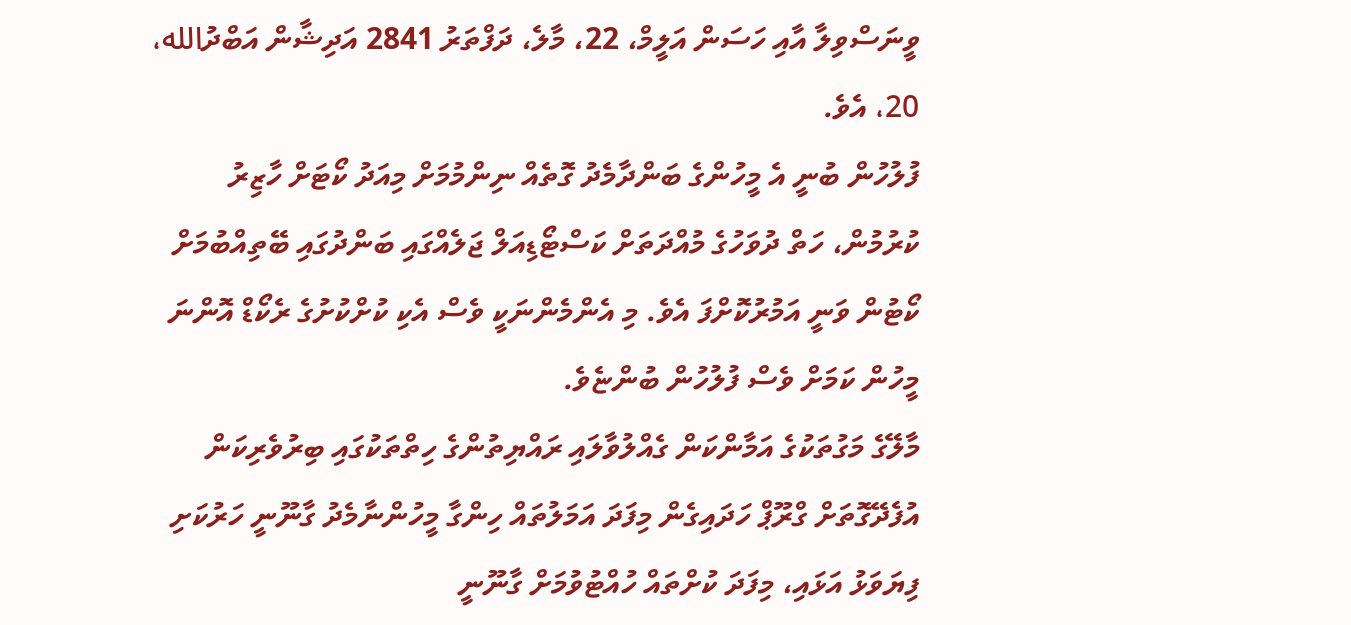ވީނަސްވިލާ އާއި ހަސަން އަލީމް، 22، މާލެ، ދަފްތަރު 2841 އަދިޝާން އަބްދުالله، 20، އެވެ.
ފުލުހުން ބުނީ އެ މީހުންގެ ބަންދާމެދު ގޮތެއް ނިންމުމަށް މިއަދު ކޯޓަށް ހާޒިރު ކުރުމުން، ހަތް ދުވަހުގެ މުއްދަތަށް ކަސްޓޯޑިއަލް ޖަލެއްގައި ބަންދުގައި ބޭތިއްބުމަށް ކޯޓުން ވަނީ އަމުރުކޮށްފަ އެވެ. މި އެންމެންނަކީ ވެސް އެކި ކުށްކުށުގެ ރެކޯޑް އޮންނަ މީހުން ކަމަށް ވެސް ފުލުހުން ބުންޏެވެ.
މާލޭގެ މަގުތަކުގެ އަމާންކަން ގެއްލުވާލައި ރައްޔިތުންގެ ހިތްތަކުގައި ބިރުވެރިކަން އުފެދޭގޮތަށް ގްރޫޕް ހަދައިގެން މިފަދަ އަމަލުތައް ހިންގާ މީހުންނާމެދު ގާނޫނީ ހަރުކަށި ފިޔަވަޅު އަޅައި، މިފަދަ ކުށްތައް ހުއްޓުވުމަށް ގާނޫނީ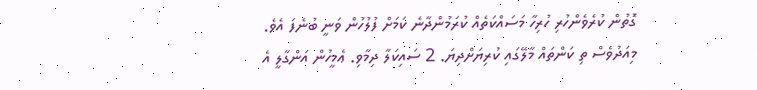ގޮތުން ކުރެވެންހުރި ހުރިހާ މަސައްކަތެއް ކުރަމުންދާނެ ކަމަށް ފުލުހުން ވަނީ ބުނެފަ އެވެ.
މިއަދުވެސް ތި ކަންތައް މާލޭގައި ކުރިޔަށްދިޔަ. 2 ސައިކަލާ ދިމާވި. ޢެމީހުން އަންގާލީ އެ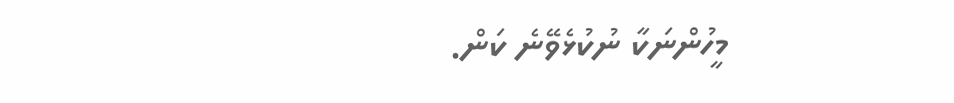މީހުންނަކާ ނުކުޅެވޭނެ ކަން.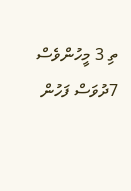ތި 3 މީހުންވެސް 7ދުވަސް ފަހުން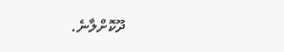ދޫކޮށްލާނެ.